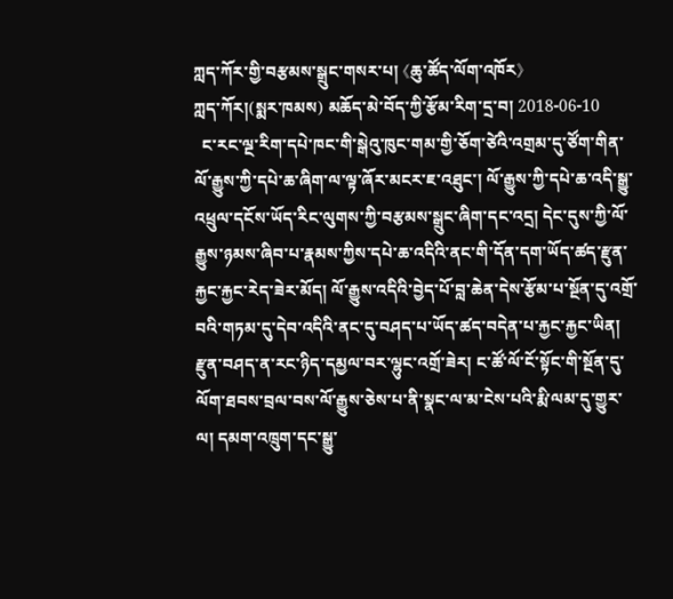ཀླད་ཀོར་གྱི་བརྩམས་སྒྲུང་གསར་པ། 《ཆུ་ཚོད་ལོག་འཁོར》
ཀླད་ཀོར།(སྨར་ཁམས) མཆོད་མེ་བོད་ཀྱི་རྩོམ་རིག་དྲ་བ། 2018-06-10
  ང་རང་ལྔ་རིག་དཔེ་ཁང་གི་སྒེའུ་ཁུང་གམ་གྱི་ཅོག་ཙེའི་འགྲམ་དུ་ཙོག་གིན་ལོ་རྒྱུས་ཀྱི་དཔེ་ཆ་ཞིག་ལ་ལྟ་ཞོར་མངར་ཇ་འཐུང་། ལོ་རྒྱུས་ཀྱི་དཔེ་ཆ་འདི་སྒྱུ་འཕྲུལ་དངོས་ཡོད་རིང་ལུགས་ཀྱི་བརྩམས་སྒྲུང་ཞིག་དང་འདྲ། དེང་དུས་ཀྱི་ལོ་རྒྱུས་ཉམས་ཞིབ་པ་རྣམས་ཀྱིས་དཔེ་ཆ་འདིའི་ནང་གི་དོན་དག་ཡོད་ཚད་རྫུན་རྐྱང་རྐྱང་རེད་ཟེར་མོད། ལོ་རྒྱུས་འདིའི་བྱེད་པོ་བླ་ཆེན་དེས་རྩོམ་པ་སྔོན་དུ་འགྲོ་བའི་གཏམ་དུ་དེབ་འདིའི་ནང་དུ་བཤད་པ་ཡོད་ཚད་བདེན་པ་རྐྱང་རྐྱང་ཡིན། རྫུན་བཤད་ན་རང་ཉིད་དམྱལ་བར་ལྷུང་འགྲོ་ཟེར། ང་ཚོ་ལོ་ངོ་སྟོང་གི་སྔོན་དུ་ལོག་ཐབས་བྲལ་བས་ལོ་རྒྱུས་ཅེས་པ་ནི་སྣང་ལ་མ་ངེས་པའི་རྨི་ལམ་དུ་གྱུར་ལ། དམག་འཁྲུག་དང་སྒྱུ་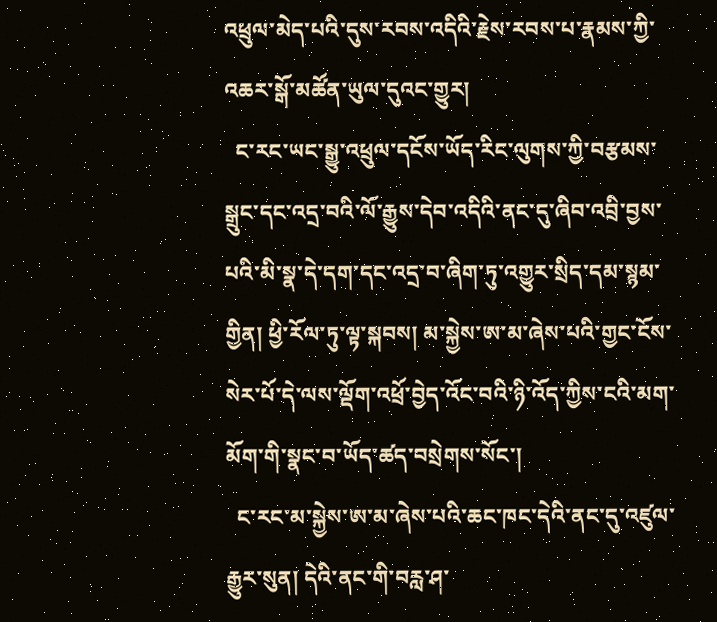འཕྲུལ་མེད་པའི་དུས་རབས་འདིའི་རྗེས་རབས་པ་རྣམས་ཀྱི་འཆར་སྒོ་མཚོན་ཡུལ་དུའང་གྱུར།
  ང་རང་ཡང་སྒྱུ་འཕྲུལ་དངོས་ཡོད་རིང་ལུགས་ཀྱི་བརྩམས་སྒྲུང་དང་འདྲ་བའི་ལོ་རྒྱུས་དེབ་འདིའི་ནང་དུ་ཞིབ་འབྲི་བྱས་པའི་མི་སྣ་དེ་དག་དང་འདྲ་བ་ཞིག་ཏུ་འགྱུར་སྲིད་དམ་སྙམ་གྱིན། ཕྱི་རོལ་ཏུ་ལྟ་སྐབས། མ་སྐྱེས་ཨ་མ་ཞེས་པའི་གྱང་ངོས་སེར་པོ་དེ་ལས་ལྡོག་འཕྲོ་བྱེད་འོང་བའི་ཉི་འོད་ཀྱིས་ངའི་མག་མོག་གི་སྣང་བ་ཡོད་ཚད་བསྲེགས་སོང་།
  ང་རང་མ་སྐྱེས་ཨ་མ་ཞེས་པའི་ཆང་ཁང་དེའི་ནང་དུ་འཛུལ་རྒྱུར་སུན། དེའི་ནང་གི་བརླ་ཤ་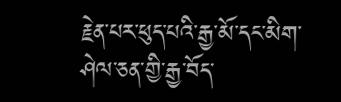རྗེན་པར་ཕུད་པའི་རྒྱ་མོ་དང་མིག་ཤེལ་ཅན་གྱི་རྒྱ་བོད་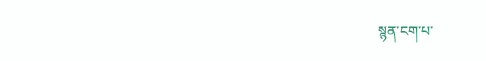སྙན་ངག་པ་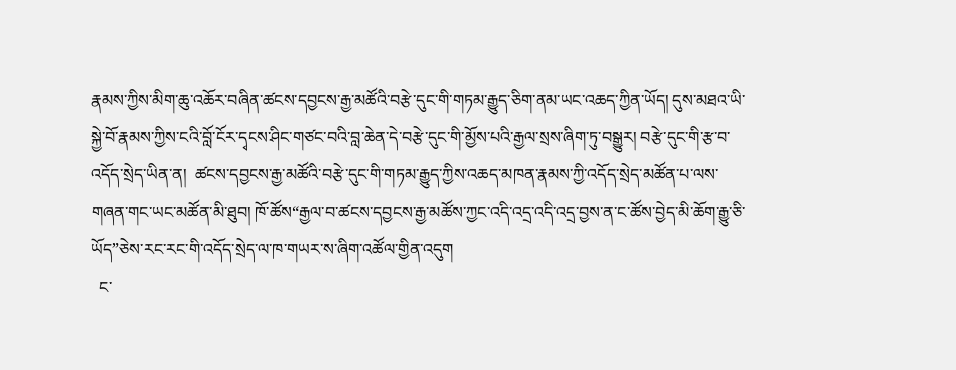རྣམས་ཀྱིས་མིག་ཆུ་འཆོར་བཞིན་ཚངས་དབྱངས་རྒྱ་མཚོའི་བརྩེ་དུང་གི་གཏམ་རྒྱུད་ཅིག་ནམ་ཡང་འཆད་ཀྱིན་ཡོད། དུས་མཐའ་ཡི་སྐྱེ་བོ་རྣམས་ཀྱིས་ངའི་བློ་ངོར་དྭངས་ཤིང་གཙང་བའི་བླ་ཆེན་དེ་བརྩེ་དུང་གི་མྱོས་པའི་རྒྱལ་སྲས་ཞིག་ཏུ་བསྒྱུར། བརྩེ་དུང་གི་རྩ་བ་འདོད་སྲེད་ཡིན་ན།  ཚངས་དབྱངས་རྒྱ་མཚོའི་བརྩེ་དུང་གི་གཏམ་རྒྱུད་ཀྱིས་འཆད་མཁན་རྣམས་ཀྱི་འདོད་སྲེད་མཚོན་པ་ལས་གཞན་གང་ཡང་མཚོན་མི་ཐུབ། ཁོ་ཚོས“རྒྱལ་བ་ཚངས་དབྱངས་རྒྱ་མཚོས་ཀྱང་འདི་འདྲ་འདི་འདྲ་བྱས་ན་ང་ཚོས་བྱེད་མི་ཆོག་རྒྱུ་ཅི་ཡོད”ཅེས་རང་རང་གི་འདོད་སྲེད་ལ་ཁ་གཡར་ས་ཞིག་འཚོལ་གྱིན་འདུག
  ང་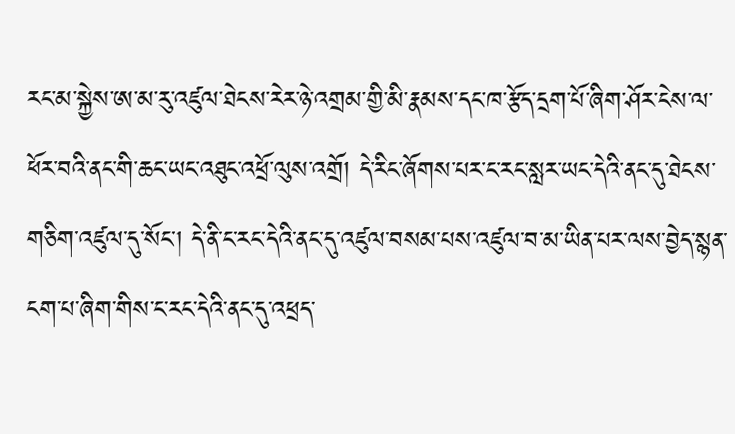རང་མ་སྐྱེས་ཨ་མ་རུ་འཛུལ་ཐེངས་རེར་ཉེ་འགྲམ་གྱི་མི་རྣམས་དང་ཁ་རྩོད་དྲག་པོ་ཞིག་ཤོར་ངེས་ལ་ཕོར་བའི་ནང་གི་ཆང་ཡང་འཐུང་འཕྲོ་ལུས་འགྲོ། དེ་རིང་ཞོགས་པར་ང་རང་སླར་ཡང་དེའི་ནང་དུ་ཐེངས་གཅིག་འཛུལ་དུ་སོང་། དེ་ནི་ང་རང་དེའི་ནང་དུ་འཛུལ་བསམ་པས་འཛུལ་བ་མ་ཡིན་པར་ལས་བྱེད་སྙན་ངག་པ་ཞིག་གིས་ང་རང་དེའི་ནང་དུ་འཕྲད་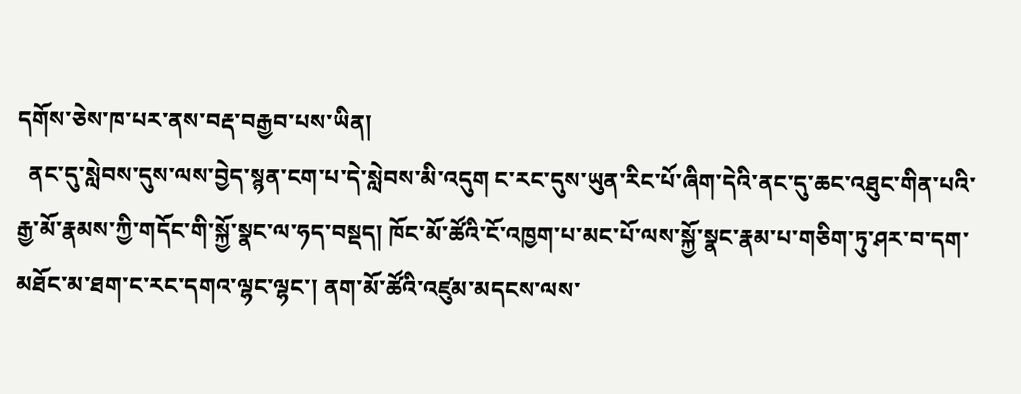དགོས་ཅེས་ཁ་པར་ནས་བརྡ་བརྒྱབ་པས་ཡིན།
  ནང་དུ་སླེབས་དུས་ལས་བྱེད་སྙན་ངག་པ་དེ་སླེབས་མི་འདུག ང་རང་དུས་ཡུན་རིང་པོ་ཞིག་དེའི་ནང་དུ་ཆང་འཐུང་གིན་པའི་རྒྱ་མོ་རྣམས་ཀྱི་གདོང་གི་སྐྱོ་སྣང་ལ་ཧད་བསྡད། ཁོང་མོ་ཚོའི་ངོ་འཁྱག་པ་མང་པོ་ལས་སྐྱོ་སྣང་རྣམ་པ་གཅིག་ཏུ་ཤར་བ་དག་མཐོང་མ་ཐག་ང་རང་དགའ་ལྷང་ལྷང་། ནག་མོ་ཚོའི་འཛུམ་མདངས་ལས་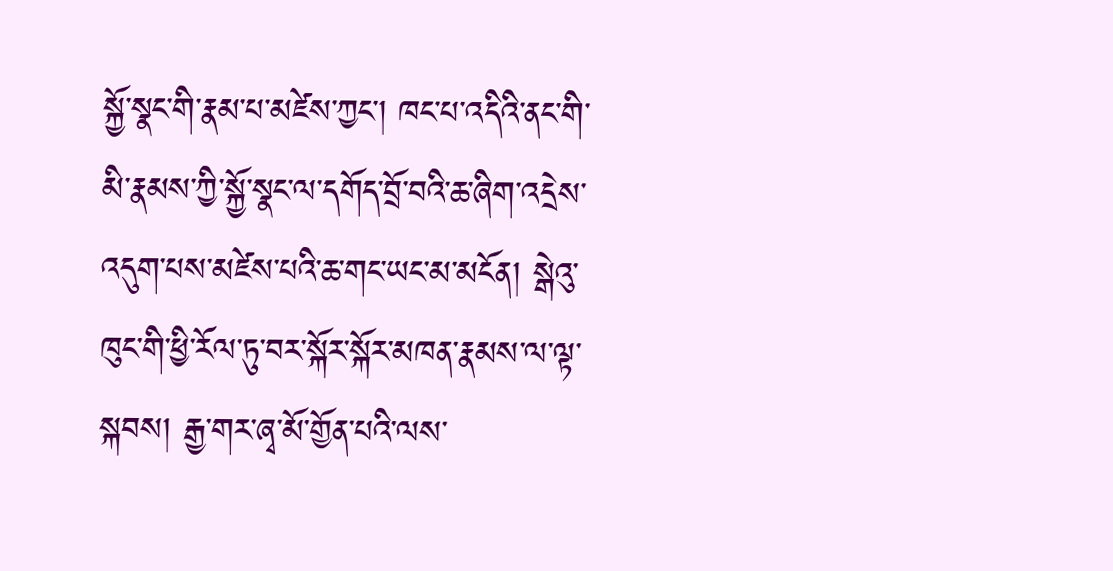སྐྱོ་སྣང་གི་རྣམ་པ་མཛེས་ཀྱང་། ཁང་པ་འདིའི་ནང་གི་མི་རྣམས་ཀྱི་སྐྱོ་སྣང་ལ་དགོད་བྲོ་བའི་ཆ་ཞིག་འདྲེས་འདུག་པས་མཛེས་པའི་ཆ་གང་ཡང་མ་མངོན། སྒེའུ་ཁུང་གི་ཕྱི་རོལ་ཏུ་བར་སྐོར་སྐོར་མཁན་རྣམས་ལ་ལྟ་སྐབས། རྒྱ་གར་ཞྭ་མོ་གྱོན་པའི་ལས་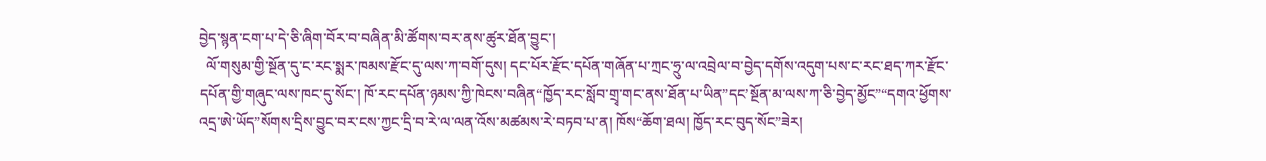བྱེད་སྙན་ངག་པ་དེ་ཅི་ཞིག་བོར་བ་བཞིན་མི་ཚོགས་བར་ནས་ཚུར་ཐོན་བྱུང་།
  ལོ་གསུམ་གྱི་སྔོན་དུ་ང་རང་སྨར་ཁམས་རྫོང་དུ་ལས་ཀ་བགོ་དུས། དང་པོར་རྫོང་དཔོན་གཞོན་པ་ཀྲང་ཧྲུ་ལ་འབྲེལ་བ་བྱེད་དགོས་འདུག་པས་ང་རང་ཐད་ཀར་རྫོང་དཔོན་གྱི་གཞུང་ལས་ཁང་དུ་སོང་། ཁོ་རང་དཔོན་ཉམས་ཀྱི་ཁེངས་བཞིན“ཁྱོད་རང་སློབ་གྲྭ་གང་ནས་ཐོན་པ་ཡིན”དང’སྔོན་མ་ལས་ཀ་ཅི་བྱེད་མྱོང”“དགའ་ཕྱོགས་འདྲ་ཨེ་ཡོད”སོགས་དྲིས་བྱུང་བར་ངས་ཀྱང་དྲི་བ་རེ་ལ་ལན་འོས་མཚམས་རེ་བཏབ་པ་ན། ཁོས“ཆོག་ཐལ། ཁྱོད་རང་བུད་སོང”ཟེར།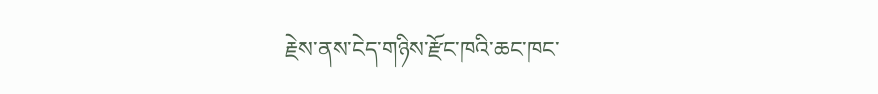རྗེས་ནས་ངེད་གཉིས་རྫོང་ཁའི་ཆང་ཁང་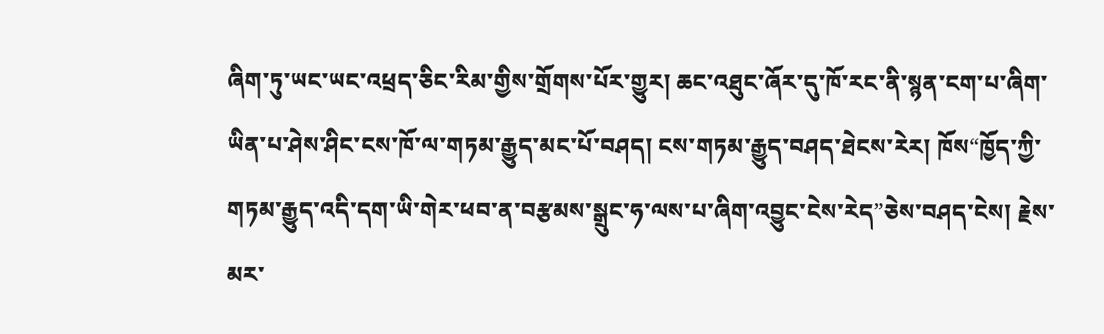ཞིག་ཏུ་ཡང་ཡང་འཕྲད་ཅིང་རིམ་གྱིས་གྲོགས་པོར་གྱུར། ཆང་འཐུང་ཞོར་དུ་ཁོ་རང་ནི་སྙན་ངག་པ་ཞིག་ཡིན་པ་ཤེས་ཤིང་ངས་ཁོ་ལ་གཏམ་རྒྱུད་མང་པོ་བཤད། ངས་གཏམ་རྒྱུད་བཤད་ཐེངས་རེར། ཁོས“ཁྱོད་ཀྱི་གཏམ་རྒྱུད་འདི་དག་ཡི་གེར་ཕབ་ན་བརྩམས་སྒྲུང་ཧ་ལས་པ་ཞིག་འབྱུང་ངེས་རེད”ཅེས་བཤད་ངེས། རྗེས་མར་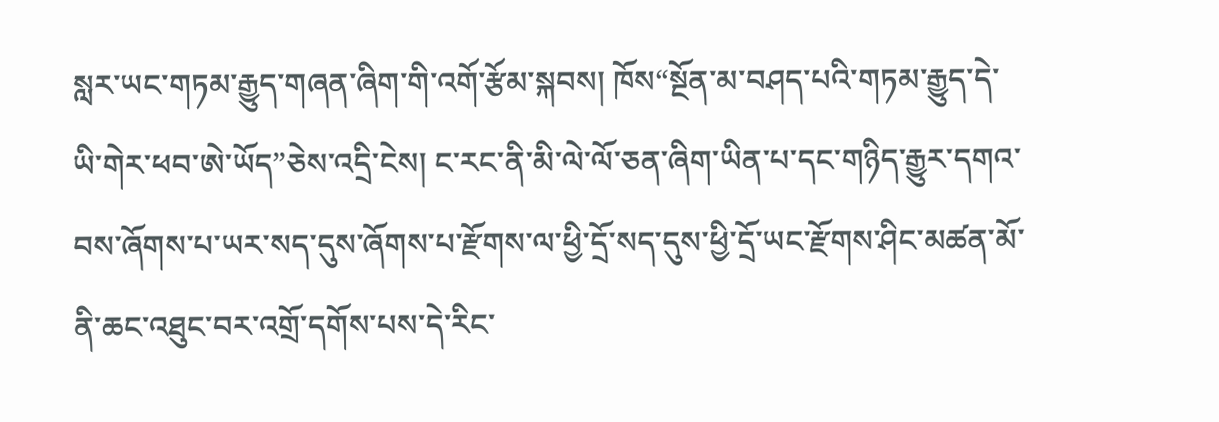སླར་ཡང་གཏམ་རྒྱུད་གཞན་ཞིག་གི་འགོ་རྩོམ་སྐབས། ཁོས“སྔོན་མ་བཤད་པའི་གཏམ་རྒྱུད་དེ་ཡི་གེར་ཕབ་ཨེ་ཡོད”ཅེས་འདྲི་ངེས། ང་རང་ནི་མི་ལེ་ལོ་ཅན་ཞིག་ཡིན་པ་དང་གཉིད་རྒྱུར་དགའ་བས་ཞོགས་པ་ཡར་སད་དུས་ཞོགས་པ་རྫོགས་ལ་ཕྱི་དྲོ་སད་དུས་ཕྱི་དྲོ་ཡང་རྫོགས་ཤིང་མཚན་མོ་ནི་ཆང་འཐུང་བར་འགྲོ་དགོས་པས་དེ་རིང་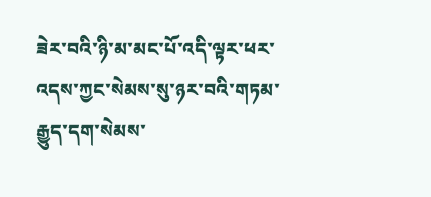ཟེར་བའི་ཉི་མ་མང་པོ་འདི་ལྟར་ཕར་འདས་ཀྱང་སེམས་སུ་ཉར་བའི་གཏམ་རྒྱུད་དག་སེམས་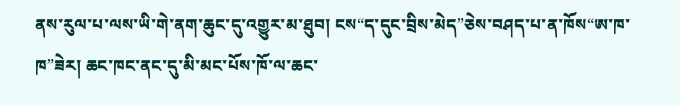ནས་རུལ་པ་ལས་ཡི་གེ་ནག་ཆུང་དུ་འགྱུར་མ་ཐུབ། ངས“ད་དུང་བྲིས་མེད”ཅེས་བཤད་པ་ན་ཁོས“ཨ་ཁ་ཁ”ཟེར། ཆང་ཁང་ནང་དུ་མི་མང་པོས་ཁོ་ལ་ཆང་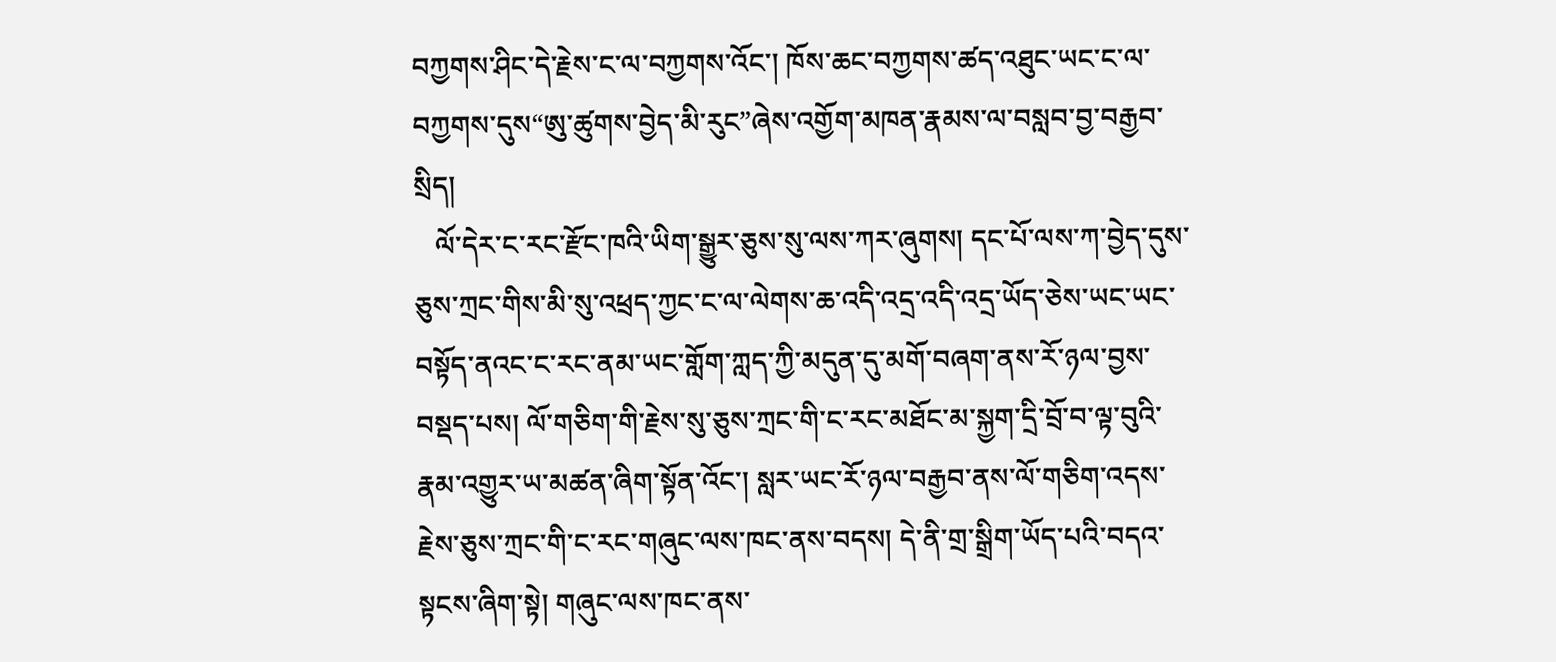བཀྱགས་ཤིང་དེ་རྗེས་ང་ལ་བཀྱགས་འོང་། ཁོས་ཆང་བཀྱགས་ཚད་འཐུང་ཡང་ང་ལ་བཀྱགས་དུས“ཨུ་ཚུགས་བྱེད་མི་རུང”ཞེས་འགྱོག་མཁན་རྣམས་ལ་བསླབ་བྱ་བརྒྱབ་སྲིད།
   ལོ་དེར་ང་རང་རྫོང་ཁའི་ཡིག་སྒྱུར་ཅུས་སུ་ལས་ཀར་ཞུགས། དང་པོ་ལས་ཀ་བྱེད་དུས་ཅུས་ཀྲང་གིས་མི་སུ་འཕྲད་ཀྱང་ང་ལ་ལེགས་ཆ་འདི་འདྲ་འདི་འདྲ་ཡོད་ཅེས་ཡང་ཡང་བསྟོད་ནའང་ང་རང་ནམ་ཡང་གློག་ཀླད་ཀྱི་མདུན་དུ་མགོ་བཞག་ནས་རོ་ཉལ་བྱས་བསྡད་པས། ལོ་གཅིག་གི་རྗེས་སུ་ཅུས་ཀྲང་གི་ང་རང་མཐོང་མ་སྐྱག་དྲི་བྲོ་བ་ལྟ་བུའི་རྣམ་འགྱུར་ཡ་མཚན་ཞིག་སྟོན་འོང་། སླར་ཡང་རོ་ཉལ་བརྒྱབ་ནས་ལོ་གཅིག་འདས་རྗེས་ཅུས་ཀྲང་གི་ང་རང་གཞུང་ལས་ཁང་ནས་བདས། དེ་ནི་གྲ་སྒྲིག་ཡོད་པའི་བདའ་སྟངས་ཞིག་སྟེ། གཞུང་ལས་ཁང་ནས་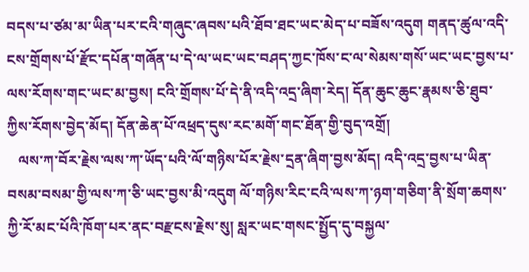བདས་པ་ཙམ་མ་ཡིན་པར་ངའི་གཞུང་ཞབས་པའི་ཐོབ་ཐང་ཡང་མེད་པ་བཟོས་འདུག གནད་ཚུལ་འདི་ངས་གྲོགས་པོ་རྫོང་དཔོན་གཞོན་པ་དེ་ལ་ཡང་ཡང་བཤད་ཀྱང་ཁོས་ང་ལ་སེམས་གསོ་ཡང་ཡང་བྱས་པ་ལས་རོགས་གང་ཡང་མ་བྱས། ངའི་གྲོགས་པོ་དེ་ནི་འདི་འདྲ་ཞིག་རེད། དོན་ཆུང་ཆུང་རྣམས་ཅི་ཐུབ་ཀྱིས་རོགས་བྱེད་མོད། དོན་ཆེན་པོ་འཕྲད་དུས་རང་མགོ་གང་ཐོན་གྱི་བུད་འགྲོ།
   ལས་ཀ་བོར་རྗེས་ལས་ཀ་ཡོད་པའི་ལོ་གཉིས་པོར་རྗེས་དྲན་ཞིག་བྱས་མོད། འདི་འདྲ་བྱས་པ་ཡིན་བསམ་བསམ་གྱི་ལས་ཀ་ཅི་ཡང་བྱས་མི་འདུག ལོ་གཉིས་རིང་ངའི་ལས་ཀ་ཉག་གཅིག་ནི་སྲོག་ཆགས་ཀྱི་རོ་མང་པོའི་ཁོག་པར་ནང་བརྫངས་རྗེས་སུ། སླར་ཡང་གསང་སྤྱོད་དུ་བསྐྱལ་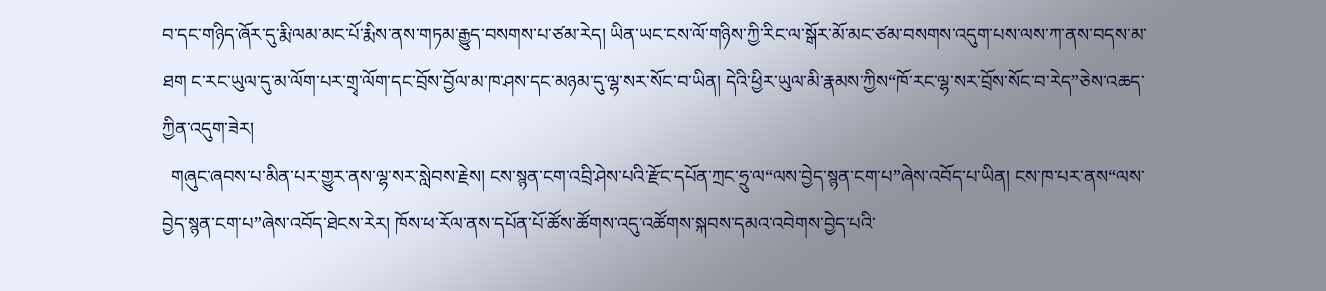བ་དང་གཉིད་ཞོར་དུ་རྨི་ལམ་མང་པོ་རྨིས་ནས་གཏམ་རྒྱུད་བསགས་པ་ཙམ་རེད། ཡིན་ཡང་ངས་ལོ་གཉིས་ཀྱི་རིང་ལ་སྒོར་མོ་མང་ཙམ་བསགས་འདུག་པས་ལས་ཀ་ནས་བདས་མ་ཐག ང་རང་ཡུལ་དུ་མ་ལོག་པར་གྲྭ་ལོག་དང་བྲོས་བྱོལ་མ་ཁ་ཤས་དང་མཉམ་དུ་ལྷ་སར་སོང་བ་ཡིན། དེའི་ཕྱིར་ཡུལ་མི་རྣམས་ཀྱིས“ཁོ་རང་ལྷ་སར་བྲོས་སོང་བ་རེད”ཅེས་འཆད་ཀྱིན་འདུག་ཟེར།
  གཞུང་ཞབས་པ་མིན་པར་གྱུར་ནས་ལྷ་སར་སླེབས་རྗེས། ངས་སྙན་ངག་འབྲི་ཤེས་པའི་རྫོང་དཔོན་ཀྲང་ཧྲུ་ལ“ལས་བྱེད་སྙན་ངག་པ”ཞེས་འབོད་པ་ཡིན། ངས་ཁ་པར་ནས“ལས་བྱེད་སྙན་ངག་པ”ཞེས་འབོད་ཐེངས་རེར། ཁོས་ཕ་རོལ་ནས་དཔོན་པོ་ཚོས་ཚོགས་འདུ་འཚོགས་སྐབས་དམའ་འབེགས་བྱེད་པའི་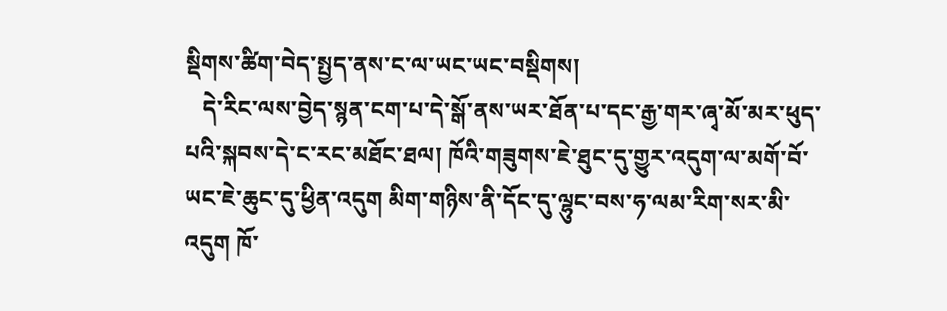སྡིགས་ཚིག་བེད་སྤྱད་ནས་ང་ལ་ཡང་ཡང་བསྡིགས།
   དེ་རིང་ལས་བྱེད་སྙན་ངག་པ་དེ་སྒོ་ནས་ཡར་ཐོན་པ་དང་རྒྱ་གར་ཞྭ་མོ་མར་ཕུད་པའི་སྐབས་དེ་ང་རང་མཐོང་ཐལ། ཁོའི་གཟུགས་ཇེ་ཐུང་དུ་གྱུར་འདུག་ལ་མགོ་བོ་ཡང་ཇེ་ཆུང་དུ་ཕྱིན་འདུག མིག་གཉིས་ནི་དོང་དུ་ལྷུང་བས་ཧ་ལམ་རིག་སར་མི་འདུག ཁོ་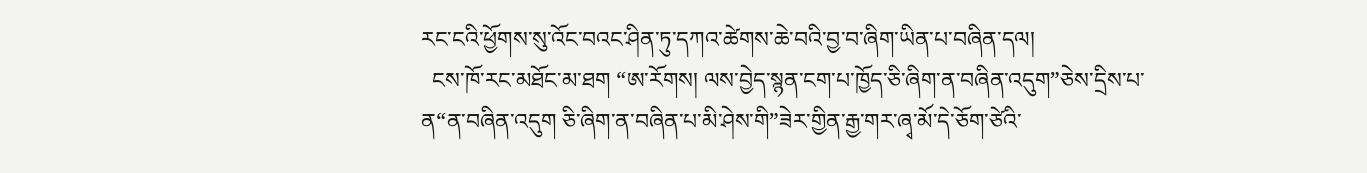རང་ངའི་ཕྱོགས་སུ་འོང་བའང་ཤིན་ཏུ་དཀའ་ཚེགས་ཆེ་བའི་བྱ་བ་ཞིག་ཡིན་པ་བཞིན་དལ།
  ངས་ཁོ་རང་མཐོང་མ་ཐག “ཨ་རོགས། ལས་བྱེད་སྙན་ངག་པ་ཁྱོད་ཅི་ཞིག་ན་བཞིན་འདུག”ཅེས་དྲིས་པ་ན“ན་བཞིན་འདུག ཅི་ཞིག་ན་བཞིན་པ་མི་ཤེས་གི”ཟེར་གྱིན་རྒྱ་གར་ཞྭ་མོ་དེ་ཅོག་ཙེའི་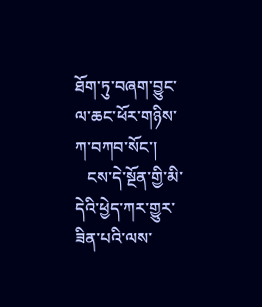ཐོག་ཏུ་བཞག་བྱུང་ལ་ཆང་ཕོར་གཉིས་ཀ་བཀབ་སོང་།
   ངས་དེ་སྔོན་གྱི་མི་དེའི་ཕྱེད་ཀར་གྱུར་ཟིན་པའི་ལས་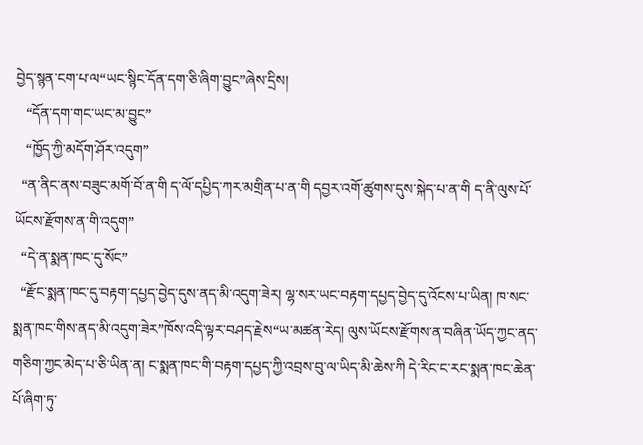བྱེད་སྙན་ངག་པ་ལ“ཡང་སྙིང་དོན་དག་ཅི་ཞིག་བྱུང”ཞེས་དྲིས།
   “དོན་དག་གང་ཡང་མ་བྱུང”
   “ཁྱོད་ཀྱི་མདོག་ཤོར་འདུག”
  “ན་ནིང་ནས་བཟུང་མགོ་བོ་ན་གི ད་ལོ་དཔྱིད་ཀར་མགྲིན་པ་ན་གི དབྱར་འགོ་ཚུགས་དུས་སྐེད་པ་ན་གི ད་ནི་ལུས་པོ་ཡོངས་རྫོགས་ན་གི་འདུག”
  “དེ་ན་སྨན་ཁང་དུ་སོང”
  “རྫོང་སྨན་ཁང་དུ་བརྟག་དཔྱད་བྱེད་དུས་ནད་མི་འདུག་ཟེར། ལྷ་སར་ཡང་བརྟག་དཔྱད་བྱེད་དུ་འོངས་པ་ཡིན། ཁ་སང་སྨན་ཁང་གིས་ནད་མི་འདུག་ཟེར”ཁོས་འདི་ལྟར་བཤད་རྗེས“ཡ་མཚན་རེད། ལུས་ཡོངས་རྫོགས་ན་བཞིན་ཡོད་ཀྱང་ནད་གཅིག་ཀྱང་མེད་པ་ཅི་ཡིན་ན། ང་སྨན་ཁང་གི་བརྟག་དཔྱད་ཀྱི་འབྲས་བུ་ལ་ཡིད་མི་ཆེས་ཀི དེ་རིང་ང་རང་སྨན་ཁང་ཆེན་པོ་ཞིག་ཏུ་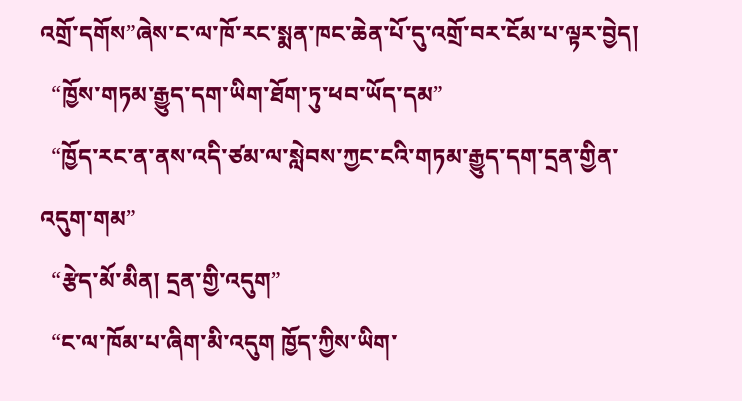འགྲོ་དགོས”ཞེས་ང་ལ་ཁོ་རང་སྨན་ཁང་ཆེན་པོ་དུ་འགྲོ་བར་ངོམ་པ་ལྟར་བྱེད།
  “ཁྱོས་གཏམ་རྒྱུད་དག་ཡིག་ཐོག་ཏུ་ཕབ་ཡོད་དམ”
  “ཁྱོད་རང་ན་ནས་འདི་ཙམ་ལ་སླེབས་ཀྱང་ངའི་གཏམ་རྒྱུད་དག་དྲན་གྱིན་འདུག་གམ”
  “རྩེད་མོ་མིན། དྲན་གྱི་འདུག”
  “ང་ལ་ཁོམ་པ་ཞིག་མི་འདུག ཁྱོད་ཀྱིས་ཡིག་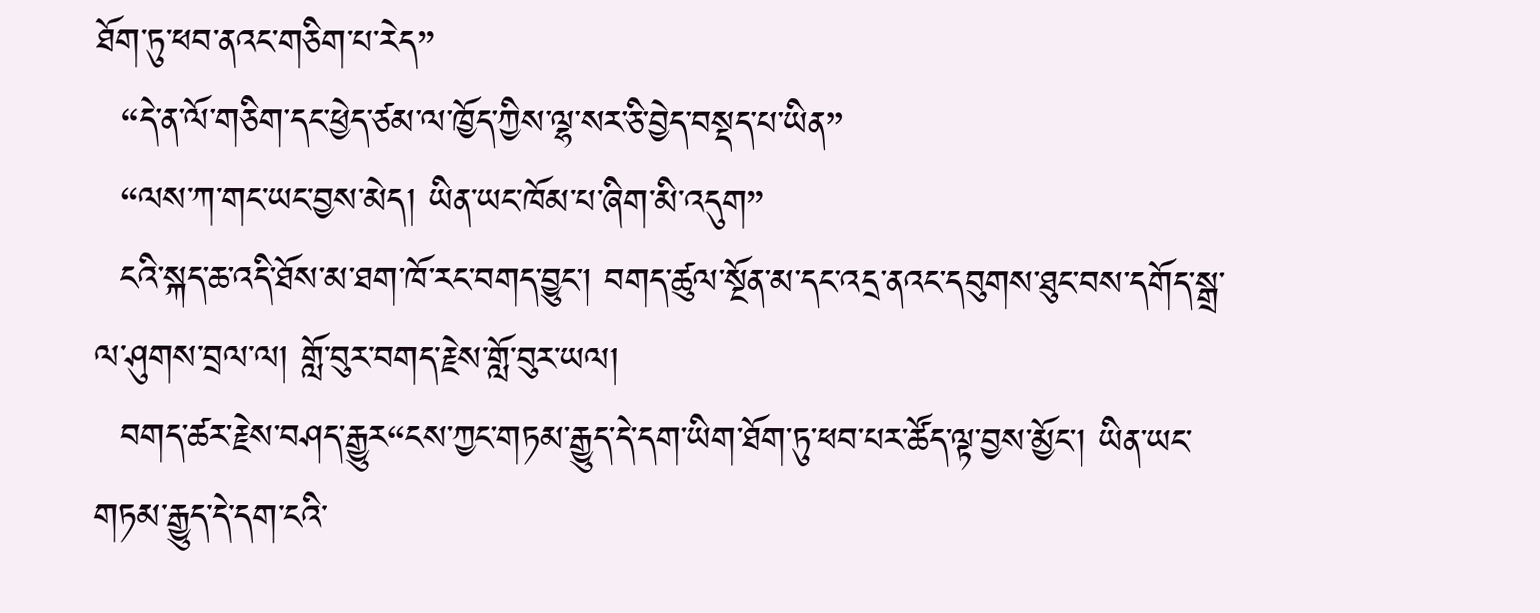ཐོག་ཏུ་ཕབ་ནའང་གཅིག་པ་རེད”
  “དེ་ན་ལོ་གཅིག་དང་ཕྱེད་ཙམ་ལ་ཁྱོད་ཀྱིས་ལྷ་སར་ཅི་བྱེད་བསྡད་པ་ཡིན”
  “ལས་ཀ་གང་ཡང་བྱས་མེད། ཡིན་ཡང་ཁོམ་པ་ཞིག་མི་འདུག”
  ངའི་སྐད་ཆ་འདི་ཐོས་མ་ཐག་ཁོ་རང་བགད་བྱུང་། བགད་ཚུལ་སྔོན་མ་དང་འདྲ་ནའང་དབུགས་ཐུང་བས་དགོད་སྒྲ་ལ་ཤུགས་བྲལ་ལ། གློ་བུར་བགད་རྗེས་གློ་བུར་ཡལ།
  བགད་ཚར་རྗེས་བཤད་རྒྱུར“ངས་ཀྱང་གཏམ་རྒྱུད་དེ་དག་ཡིག་ཐོག་ཏུ་ཕབ་པར་ཚོད་ལྟ་བྱས་མྱོང་། ཡིན་ཡང་གཏམ་རྒྱུད་དེ་དག་ངའི་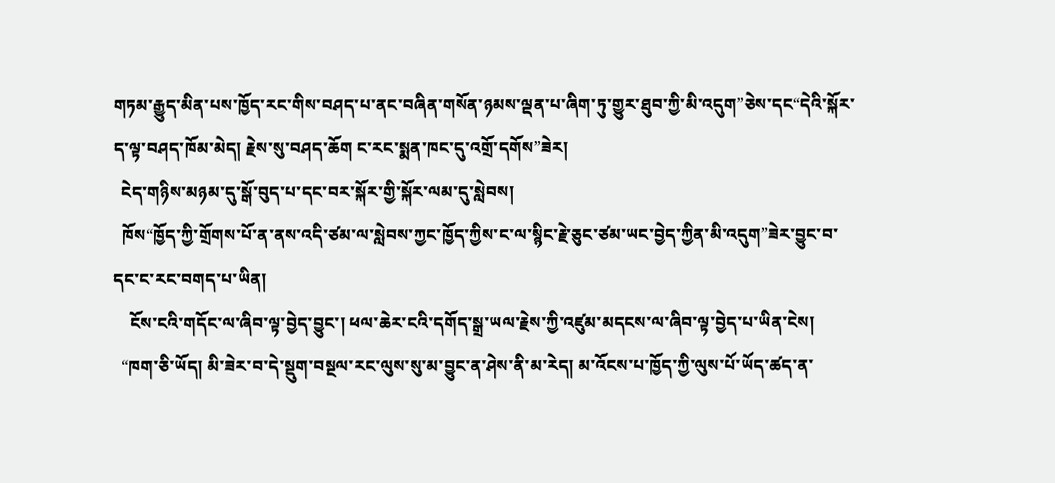གཏམ་རྒྱུད་མིན་པས་ཁྱོད་རང་གིས་བཤད་པ་ནང་བཞིན་གསོན་ཉམས་ལྡན་པ་ཞིག་ཏུ་གྱུར་ཐུབ་ཀྱི་མི་འདུག”ཅེས་དང“དེའི་སྐོར་ད་ལྟ་བཤད་ཁོམ་མེད། རྗེས་སུ་བཤད་ཆོག ང་རང་སྨན་ཁང་དུ་འགྲོ་དགོས”ཟེར།
  ངེད་གཉིས་མཉམ་དུ་སྒོ་བུད་པ་དང་བར་སྐོར་གྱི་སྐོར་ལམ་དུ་སླེབས།
  ཁོས“ཁྱོད་ཀྱི་གྲོགས་པོ་ན་ནས་འདི་ཙམ་ལ་སླེབས་ཀྱང་ཁྱོད་ཀྱིས་ང་ལ་སྙིང་རྗེ་ཅུང་ཙམ་ཡང་བྱེད་ཀྱིན་མི་འདུག”ཟེར་བྱུང་བ་དང་ང་རང་བགད་པ་ཡིན།
    ངོས་ངའི་གདོང་ལ་ཞིབ་ལྟ་བྱེད་བྱུང་། ཕལ་ཆེར་ངའི་དགོད་སྒྲ་ཡལ་རྗེས་ཀྱི་འཛུམ་མདངས་ལ་ཞིབ་ལྟ་བྱེད་པ་ཡིན་ངེས།
  “ཁག་ཅི་ཡོད། མི་ཟེར་བ་དེ་སྡུག་བསྔལ་རང་ལུས་སུ་མ་བྱུང་ན་ཤེས་ནི་མ་རེད། མ་འོངས་པ་ཁྱོད་ཀྱི་ལུས་པོ་ཡོད་ཚད་ན་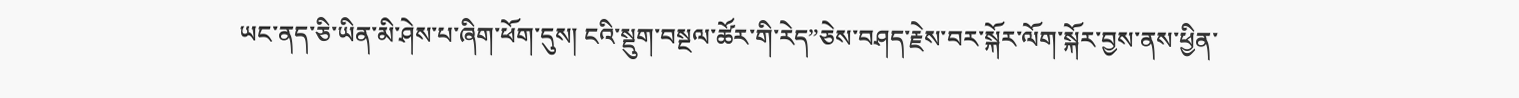ཡང་ནད་ཅི་ཡིན་མི་ཤེས་པ་ཞིག་ཕོག་དུས། ངའི་སྡུག་བསྔལ་ཚོར་གི་རེད”ཅེས་བཤད་རྗེས་བར་སྐོར་ལོག་སྐོར་བྱས་ནས་ཕྱིན་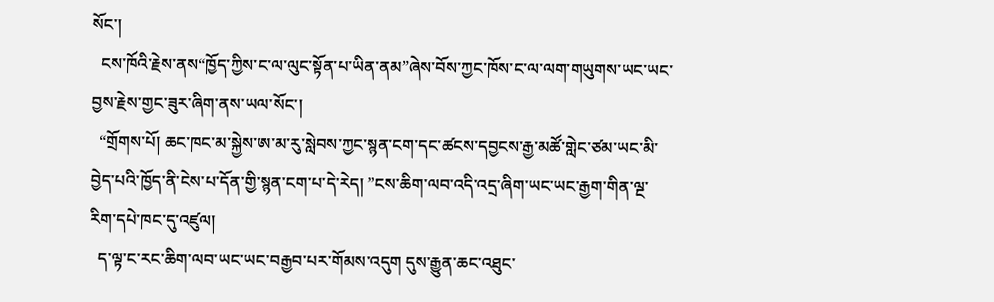སོང་།
  ངས་ཁོའི་རྗེས་ནས“ཁྱོད་ཀྱིས་ང་ལ་ལུང་སྟོན་པ་ཡིན་ནམ”ཞེས་བོས་ཀྱང་ཁོས་ང་ལ་ལག་གཡུགས་ཡང་ཡང་བྱས་རྗེས་གྱང་ཟུར་ཞིག་ནས་ཡལ་སོང་།
  “གྲོགས་པོ། ཆང་ཁང་མ་སྐྱེས་ཨ་མ་རུ་སླེབས་ཀྱང་སྙན་ངག་དང་ཚངས་དབྱངས་རྒྱ་མཚོ་གླེང་ཙམ་ཡང་མི་བྱེད་པའི་ཁྱོད་ནི་ངེས་པ་དོན་གྱི་སྙན་ངག་པ་དེ་རེད། ”ངས་ཆིག་ལབ་འདི་འདྲ་ཞིག་ཡང་ཡང་རྒྱག་གིན་ལྔ་རིག་དཔེ་ཁང་དུ་འཛུལ།
  ད་ལྟ་ང་རང་ཆིག་ལབ་ཡང་ཡང་བརྒྱབ་པར་གོམས་འདུག དུས་རྒྱུན་ཆང་འཐུང་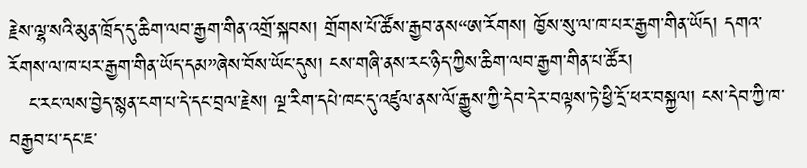རྗེས་ལྷ་སའི་མུན་ཁྲོད་དུ་ཆིག་ལབ་རྒྱག་གིན་འགྲོ་སྐབས། གྲོགས་པོ་ཚོས་རྒྱབ་ནས“ཨ་རོགས། ཁྱོས་སུ་ལ་ཁ་པར་རྒྱག་གིན་ཡོད། དགའ་རོགས་ལ་ཁ་པར་རྒྱག་གིན་ཡོད་དམ”ཞེས་བོས་ཡོང་དུས། ངས་གཞི་ནས་རང་ཉིད་ཀྱིས་ཆིག་ལབ་རྒྱག་གིན་པ་ཚོར།
   ང་རང་ལས་བྱེད་སྙན་ངག་པ་དེ་དང་བྲལ་རྗེས། ལྔ་རིག་དཔེ་ཁང་དུ་འཛུལ་ནས་ལོ་རྒྱུས་ཀྱི་དེབ་དེར་བལྟས་ཏེ་ཕྱི་དྲོ་ཕར་བསྐྱལ། ངས་དེབ་ཀྱི་ཁ་བརྒྱབ་པ་དང་ཇ་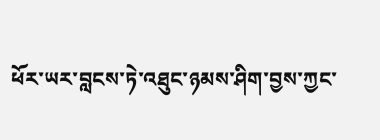ཕོར་ཡར་བླངས་ཏེ་འཐུང་ཉམས་ཤིག་བྱས་ཀྱང་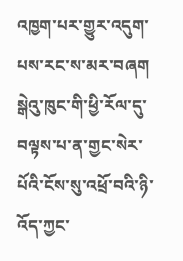འཁྱག་པར་གྱུར་འདུག་པས་རང་ས་མར་བཞག སྒེའུ་ཁུང་གི་ཕྱི་རོལ་དུ་བལྟས་པ་ན་གྱང་སེར་པོའི་ངོས་སུ་འཕྲོ་བའི་ཉི་འོད་ཀྱང་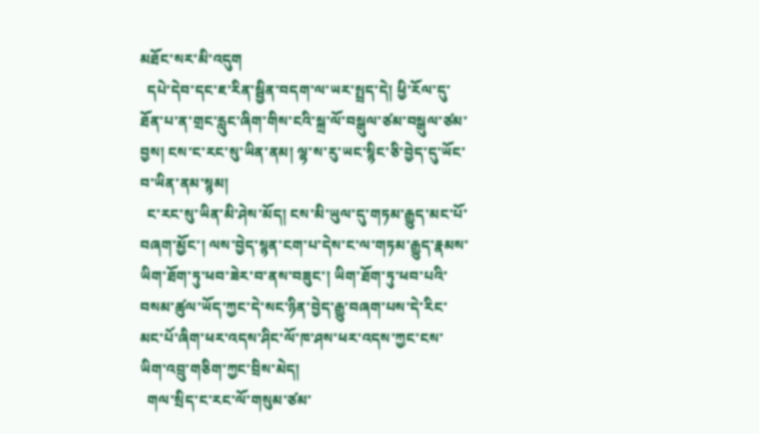མཐོང་སར་མི་འདུག
  དཔེ་དེབ་དང་ཇ་རིན་སྦྱིན་བདག་ལ་ཡར་སྤྲད་དེ། ཕྱི་རོལ་དུ་ཐོན་པ་ན་གྲང་རླུང་ཞིག་གིས་ངའི་སྐྲ་ལོ་བསྒུལ་ཙམ་བསྒུལ་ཙམ་བྱས། ངས་ང་རང་སུ་ཡིན་ནམ། ལྷ་ས་རུ་ཡང་སྙིང་ཅི་བྱེད་དུ་ཡོང་བ་ཡིན་ནམ་སྙམ།
  ང་རང་སུ་ཡིན་མི་ཤེས་མོད། ངས་མི་ཡུལ་དུ་གཏམ་རྒྱུད་མང་པོ་བཞག་མྱོང་། ལས་བྱེད་སྙན་ངག་པ་དེས་ང་ལ་གཏམ་རྒྱུད་རྣམས་ཡིག་ཐོག་ཏུ་ཕབ་ཟེར་བ་ནས་བཟུང་། ཡིག་ཐོག་ཏུ་ཕབ་པའི་བསམ་ཚུལ་ཡོད་ཀྱང་དེ་སང་ཉིན་བྱེད་རྒྱུ་བཞག་པས་དེ་རིང་མང་པོ་ཞིག་ཕར་འདས་ཤིང་ལོ་ཁ་ཤས་ཕར་འདས་ཀྱང་ངས་ཡིག་འབྲུ་གཅིག་ཀྱང་བྲིས་མེད།
  གལ་སྲིད་ང་རང་ལོ་གསུམ་ཙམ་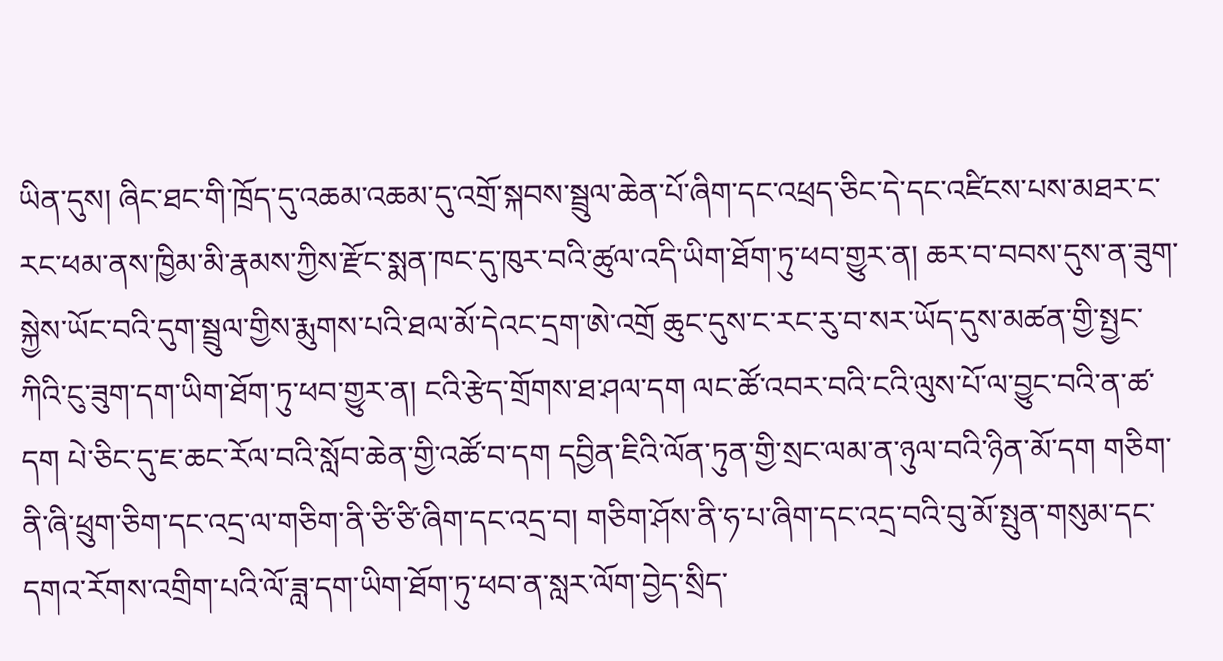ཡིན་དུས། ཞིང་ཐང་གི་ཁྲོད་དུ་འཆམ་འཆམ་དུ་འགྲོ་སྐབས་སྦྲུལ་ཆེན་པོ་ཞིག་དང་འཕྲད་ཅིང་དེ་དང་འཛིངས་པས་མཐར་ང་རང་ཕམ་ནས་ཁྱིམ་མི་རྣམས་ཀྱིས་རྫོང་སྨན་ཁང་དུ་ཁུར་བའི་ཚུལ་འདི་ཡིག་ཐོག་ཏུ་ཕབ་གྱུར་ན། ཆར་བ་བབས་དུས་ན་ཟུག་སྐྱེས་ཡོང་བའི་དུག་སྦྲུལ་གྱིས་རྨུགས་པའི་ཐལ་མོ་དེའང་དྲག་ཨེ་འགྲོ ཆུང་དུས་ང་རང་རུ་བ་སར་ཡོད་དུས་མཚན་གྱི་སྤྱང་ཀིའི་ངུ་ཟུག་དག་ཡིག་ཐོག་ཏུ་ཕབ་གྱུར་ན། ངའི་རྩེད་གྲོགས་ཐ་ཤལ་དག ལང་ཚོ་འབར་བའི་ངའི་ལུས་པོ་ལ་བྱུང་བའི་ན་ཚ་དག པེ་ཅིང་དུ་ཇ་ཆང་རོལ་བའི་སློབ་ཆེན་གྱི་འཚོ་བ་དག དབྱིན་ཇིའི་ལོན་ཏུན་གྱི་སྲང་ལམ་ན་ཉུལ་བའི་ཉིན་མོ་དག གཅིག་ནི་ཞི་ཕྲུག་ཅིག་དང་འདྲ་ལ་གཅིག་ནི་ཙི་ཙི་ཞིག་དང་འདྲ་བ། གཅིག་ཤོས་ནི་ཧ་པ་ཞིག་དང་འདྲ་བའི་བུ་མོ་སྤུན་གསུམ་དང་དགའ་རོགས་འགྲིག་པའི་ལོ་ཟླ་དག་ཡིག་ཐོག་ཏུ་ཕབ་ན་སླར་ལོག་བྱེད་སྲིད་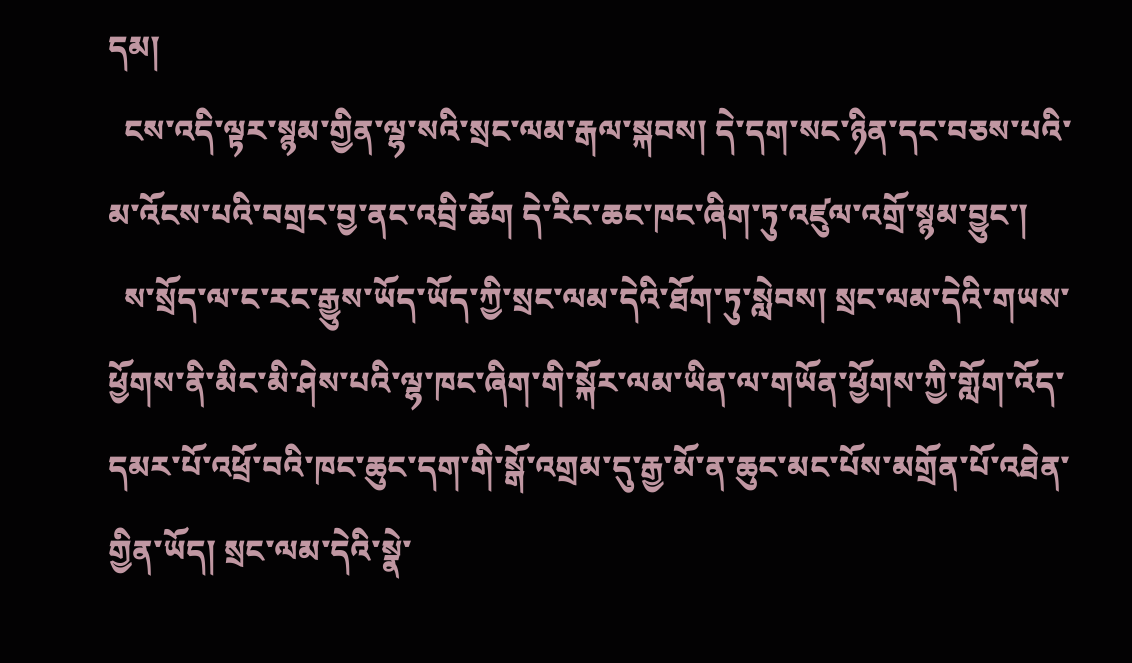དམ།
  ངས་འདི་ལྟར་སྙམ་གྱིན་ལྷ་སའི་སྲང་ལམ་རྒལ་སྐབས། དེ་དག་སང་ཉིན་དང་བཅས་པའི་མ་འོངས་པའི་བགྲང་བྱ་ནང་འབྲི་ཆོག དེ་རིང་ཆང་ཁང་ཞིག་ཏུ་འཛུལ་འགྲོ་སྙམ་བྱུང་།
  ས་སྲོད་ལ་ང་རང་རྒྱུས་ཡོད་ཡོད་ཀྱི་སྲང་ལམ་དེའི་ཐོག་ཏུ་སླེབས། སྲང་ལམ་དེའི་གཡས་ཕྱོགས་ནི་མིང་མི་ཤེས་པའི་ལྷ་ཁང་ཞིག་གི་སྐོར་ལམ་ཡིན་ལ་གཡོན་ཕྱོགས་ཀྱི་གློག་འོད་དམར་པོ་འཕྲོ་བའི་ཁང་ཆུང་དག་གི་སྒོ་འགྲམ་དུ་རྒྱ་མོ་ན་ཆུང་མང་པོས་མགྲོན་པོ་འཐེན་གྱིན་ཡོད། སྲང་ལམ་དེའི་སྣེ་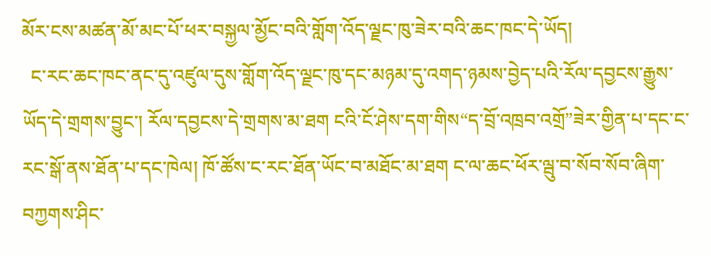མོར་ངས་མཚན་མོ་མང་པོ་ཕར་བསྐྱལ་མྱོང་བའི་གློག་འོད་ལྗང་ཁུ་ཟེར་བའི་ཆང་ཁང་དེ་ཡོད།
  ང་རང་ཆང་ཁང་ནང་དུ་འཛུལ་དུས་གློག་འོད་ལྗང་ཁུ་དང་མཉམ་དུ་འགད་ཉམས་བྱེད་པའི་རོལ་དབྱངས་རྒྱུས་ཡོད་དེ་གྲགས་བྱུང་། རོལ་དབྱངས་དེ་གྲགས་མ་ཐག ངའི་ངོ་ཤེས་དག་གིས“ད་བྲོ་འཁྲབ་འགྲོ”ཟེར་གྱིན་པ་དང་ང་རང་སྒོ་ནས་ཐོན་པ་དང་ཁེལ། ཁོ་ཚོས་ང་རང་ཐོན་ཡོང་བ་མཐོང་མ་ཐག ང་ལ་ཆང་ཕོར་ལྦུ་བ་སོབ་སོབ་ཞིག་བཀྱགས་ཤིང་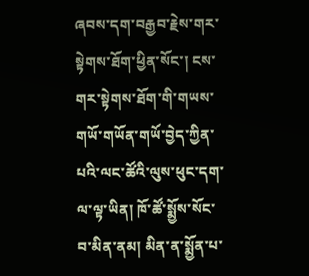ཞབས་དག་བརྒྱབ་རྗེས་གར་སྟེགས་ཐོག་ཕྱིན་སོང་། ངས་གར་སྟེགས་ཐོག་གི་གཡས་གཡོ་གཡོན་གཡོ་བྱེད་ཀྱིན་པའི་ལང་ཚོའི་ལུས་ཕུང་དག་ལ་ལྟ་ཡིན། ཁོ་ཚོ་སྨྱོས་སོང་བ་མིན་ནམ། མིན་ན་སྨྱོན་པ་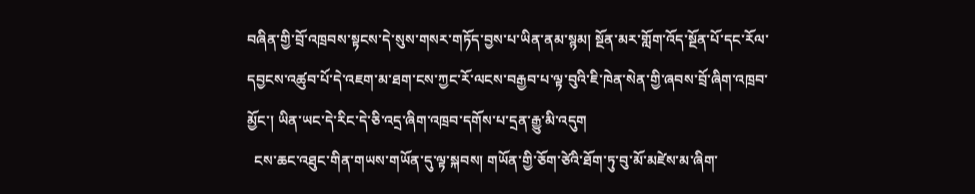བཞིན་གྱི་བྲོ་འཁྲབས་སྟངས་དེ་སུས་གསར་གཏོད་བྱས་པ་ཡིན་ནམ་སྙམ། སྔོན་མར་གློག་འོད་སྔོན་པོ་དང་རོལ་དབྱངས་འཚུབ་པོ་དེ་འཇག་མ་ཐག་ངས་ཀྱང་རོ་ལངས་བརྒྱབ་པ་ལྟ་བུའི་ཇི་ཁེན་སེན་གྱི་ཞབས་བྲོ་ཞིག་འཁྲབ་མྱོང་། ཡིན་ཡང་དེ་རིང་དེ་ཅི་འདྲ་ཞིག་འཁྲབ་དགོས་པ་དྲན་རྒྱུ་མི་འདུག
  ངས་ཆང་འཐུང་གིན་གཡས་གཡོན་དུ་ལྟ་སྐབས། གཡོན་གྱི་ཅོག་ཙེའི་ཐོག་ཏུ་བུ་མོ་མཛེས་མ་ཞིག་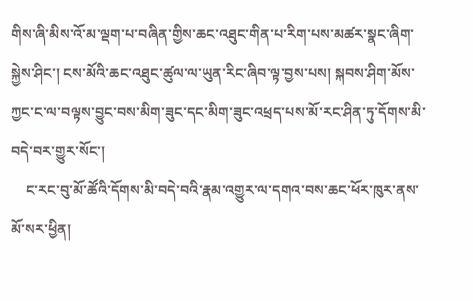གིས་ཞི་མིས་འོ་མ་ལྡག་པ་བཞིན་གྱིས་ཆང་འཐུང་གིན་པ་རིག་པས་མཚར་སྣང་ཞིག་སྐྱེས་ཤིང་། ངས་མོའི་ཆང་འཐུང་ཚུལ་ལ་ཡུན་རིང་ཞིབ་ལྟ་བྱས་པས། སྐབས་ཤིག་མོས་ཀྱང་ང་ལ་བལྟས་བྱུང་བས་མིག་ཟུང་དང་མིག་ཟུང་འཕྲད་པས་མོ་རང་ཤིན་ཏུ་དོགས་མི་བདེ་བར་གྱུར་སོང་།
    ང་རང་བུ་མོ་ཚོའི་དོགས་མི་བདེ་བའི་རྣམ་འགྱུར་ལ་དགའ་བས་ཆང་ཕོར་ཁུར་ནས་མོ་སར་ཕྱིན།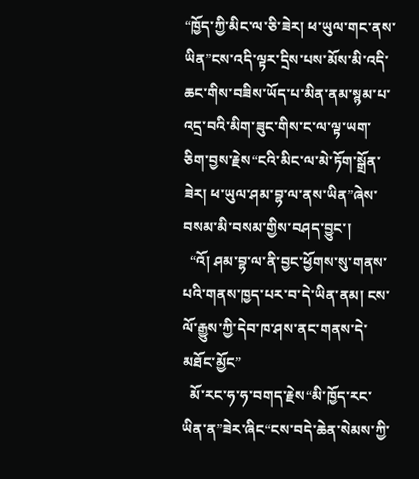“ཁྱོད་ཀྱི་མིང་ལ་ཅི་ཟེར། ཕ་ཡུལ་གང་ནས་ཡིན”ངས་འདི་ལྟར་དྲིས་པས་མོས་མི་འདི་ཆང་གིས་བཟིས་ཡོད་པ་མིན་ནམ་སྙམ་པ་འདྲ་བའི་མིག་ཟུང་གིས་ང་ལ་ལྟ་ཡག་ཅིག་བྱས་རྗེས“ངའི་མིང་ལ་མེ་ཏོག་སྒྲོན་ཟེར། ཕ་ཡུལ་ཤམ་བྷ་ལ་ནས་ཡིན”ཞེས་བསམ་མི་བསམ་གྱིས་བཤད་བྱུང་།
  “འོ། ཤམ་བྷ་ལ་ནི་བྱང་ཕྱོགས་སུ་གནས་པའི་གནས་ཁྱད་པར་བ་དེ་ཡིན་ནམ། ངས་ལོ་རྒྱུས་ཀྱི་དེབ་ཁ་ཤས་ནང་གནས་དེ་མཐོང་མྱོང”
  མོ་རང་ཧ་ཧ་བགད་རྗེས“མི་ཁྱོད་རང་ཡིན་ན”ཟེར་ཞིང“ངས་བདེ་ཆེན་སེམས་ཀྱི་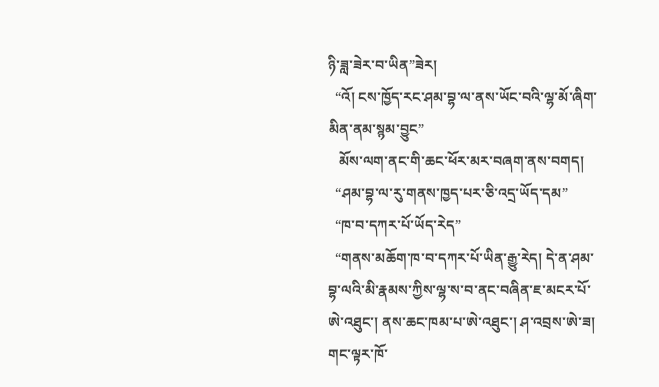ཉི་ཟླ་ཟེར་བ་ཡིན”ཟེར།
  “འོ། ངས་ཁྱོད་རང་ཤམ་བྷ་ལ་ནས་ཡོང་བའི་ལྷ་མོ་ཞིག་མིན་ནམ་སྙམ་བྱུང”
   མོས་ལག་ནང་གི་ཆང་ཕོར་མར་བཞག་ནས་བགད།
  “ཤམ་བྷ་ལ་རུ་གནས་ཁྱད་པར་ཅི་འདྲ་ཡོད་དམ”
  “ཁ་བ་དཀར་པོ་ཡོད་རེད”
  “གནས་མཆོག་ཁ་བ་དཀར་པོ་ཡིན་རྒྱུ་རེད། དེ་ན་ཤམ་བྷ་ལའི་མི་རྣམས་ཀྱིས་ལྷ་ས་བ་ནང་བཞིན་ཇ་མངར་པོ་ཨེ་འཐུང་། ནས་ཆང་ཁམ་པ་ཨེ་འཐུང་། ཤ་འབྲས་ཨེ་ཟ། གང་ལྟར་ཁོ་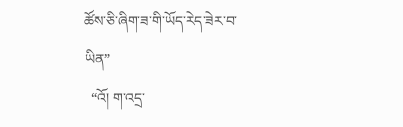ཚོས་ཅི་ཞིག་ཟ་གི་ཡོད་རེད་ཟེར་བ་ཡིན”
  “འོ། ག་འདྲ་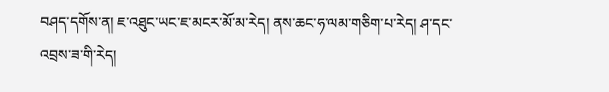བཤད་དགོས་ན། ཇ་འཐུང་ཡང་ཇ་མངར་མོ་མ་རེད། ནས་ཆང་ཧ་ལམ་གཅིག་པ་རེད། ཤ་དང་འབྲས་ཟ་གི་རེད།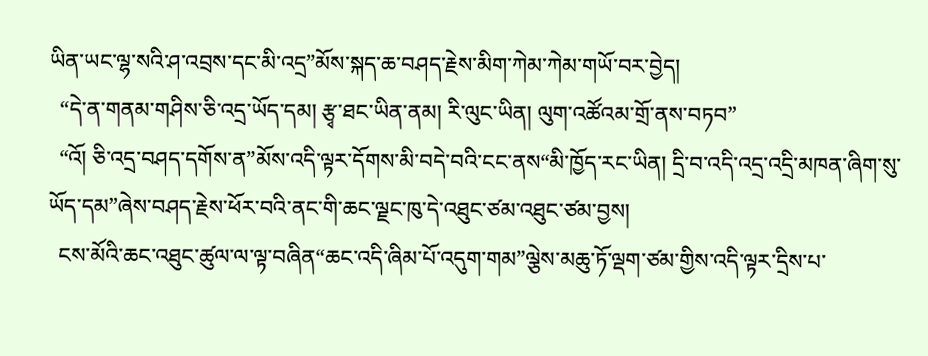ཡིན་ཡང་ལྷ་སའི་ཤ་འབྲས་དང་མི་འདྲ”མོས་སྐད་ཆ་བཤད་རྗེས་མིག་ཀེམ་ཀེམ་གཡོ་བར་བྱེད།
  “དེ་ན་གནམ་གཤིས་ཅི་འདྲ་ཡོད་དམ། རྩྭ་ཐང་ཡིན་ནམ། རི་ལུང་ཡིན། ལུག་འཚོའམ་གྲོ་ནས་བཏབ”
  “འོ། ཅི་འདྲ་བཤད་དགོས་ན”མོས་འདི་ལྟར་དོགས་མི་བདེ་བའི་ངང་ནས“མི་ཁྱོད་རང་ཡིན། དྲི་བ་འདི་འདྲ་འདྲི་མཁན་ཞིག་སུ་ཡོད་དམ”ཞེས་བཤད་རྗེས་ཕོར་བའི་ནང་གི་ཆང་ལྗང་ཁུ་དེ་འཐུང་ཙམ་འཐུང་ཙམ་བྱས།
  ངས་མོའི་ཆང་འཐུང་ཚུལ་ལ་ལྟ་བཞིན“ཆང་འདི་ཞིམ་པོ་འདུག་གམ”ལྕེས་མཆུ་ཏོ་ལྡག་ཙམ་གྱིས་འདི་ལྟར་དྲིས་པ་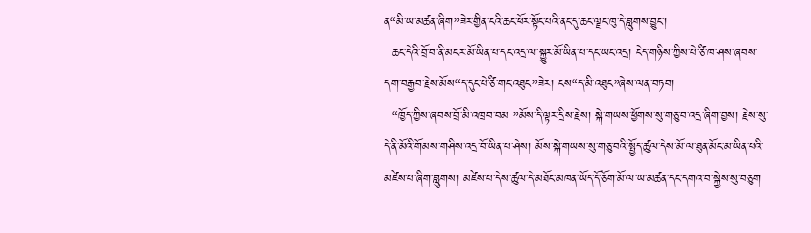ན“མི་ཡ་མཚན་ཞིག”ཟེར་གྱིན་ངའི་ཆང་ཕོར་སྟོང་པའི་ནང་དུ་ཆང་ལྗང་ཁུ་དེ་བླུགས་བྱུང་།
  ཆང་དེའི་བྲོ་བ་ནི་མངར་མོ་ཡིན་པ་དང་འདྲ་ལ་སྐྱུར་མོ་ཡིན་པ་དང་ཡང་འདྲ། ངེད་གཉིས་ཀྱིས་པེ་ཙི་ཁ་ཤས་ཞབས་དག་བརྒྱབ་རྗེས་མོས“ད་དུང་པེ་ཙི་གང་འཐུང”ཟེར། ངས“ད་མི་འཐུང”ཞེས་ལན་བཏབ།
  “ཁྱོད་ཀྱིས་ཞབས་བྲོ་མི་འཁྲབ་བམ ”མོས་དི་ལྟར་དྲིས་རྗེས། སྐེ་གཡས་ཕྱོགས་སུ་གཅུ་བ་འདྲ་ཞིག་བྱས། རྗེས་སུ་དེ་ནི་མོའི་གོམས་གཤིས་འདྲ་བོ་ཡིན་པ་ཤེས། མོས་སྐེ་གཡས་སུ་གཅུ་བའི་སྤྱོད་ཚུལ་དེས་མོ་ལ་ཐུན་མོང་མ་ཡིན་པའི་མཛེས་པ་ཞིག་བླུགས། མཛེས་པ་དེས་ཚུལ་དེ་མཐོང་མཁན་ཡོད་དོ་ཅོག་མོ་ལ་ཡ་མཚན་དང་དགའ་བ་སྐྱེས་སུ་བཅུག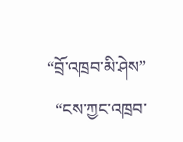“བྲོ་འཁྲབ་མི་ཤེས”
  “ངས་ཀྱང་འཁྲབ་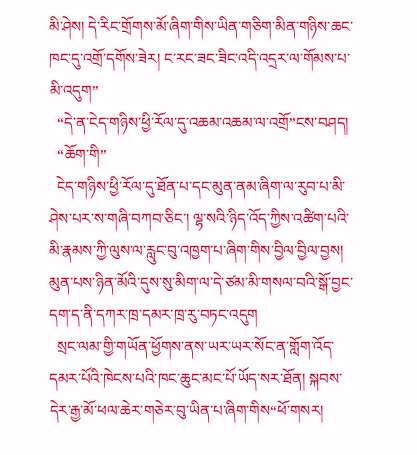མི་ཤེས། དེ་རིང་གྲོགས་མོ་ཞིག་གིས་ཡིན་གཅིག་མིན་གཉིས་ཆང་ཁང་དུ་འགྲོ་དགོས་ཟེར། ང་རང་ཟང་ཟིང་འདི་འདྲར་ལ་གོམས་པ་མི་འདུག”
  “དེ་ན་ངེད་གཉིས་ཕྱི་རོལ་དུ་འཆམ་འཆམ་ལ་འགྲོ”ངས་བཤད།
  “ཆོག་གི”
  ངེད་གཉིས་ཕྱི་རོལ་དུ་ཐོན་པ་དང་མུན་ནམ་ཞིག་ལ་རུབ་པ་མི་ཤེས་པར་ས་གཞི་བཀབ་ཅིང་། ལྷ་སའི་ཉིད་འོད་ཀྱིས་འཚིག་པའི་མི་རྣམས་ཀྱི་ལུས་ལ་རླུང་བུ་འཁྱག་པ་ཞིག་གིས་བྱིལ་བྱིལ་བྱས། མུན་པས་ཉིན་མོའི་དུས་སུ་མིག་ལ་དེ་ཙམ་མི་གསལ་བའི་སྒོ་བྱང་དག་ད་ནི་དཀར་ཁྲ་དམར་ཁྲ་རུ་བཏང་འདུག
  སྲང་ལམ་གྱི་གཡོན་ཕྱོགས་ནས་ཡར་ཡར་སོང་ན་གློག་འོད་དམར་པོའི་ཁེངས་པའི་ཁང་ཆུང་མང་པོ་ཡོད་སར་ཐོན། སྐབས་དེར་རྒྱ་མོ་ཕལ་ཆེར་གཅེར་བུ་ཡིན་པ་ཞིག་གིས“ཕོ་གསར།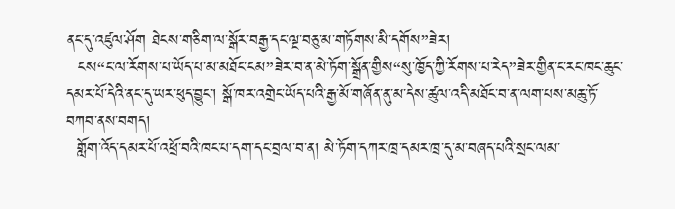ནང་དུ་འཛུལ་ཤོག ཐེངས་གཅིག་ལ་སྒོར་བརྒྱ་དང་ལྔ་བཅུ་མ་གཏོགས་མི་དགོས”ཟེར།
  ངས“ང་ལ་རོགས་པ་ཡོད་པ་མ་མཐོང་ངམ”ཟེར་བ་ན་མེ་ཏོག་སྒྲོན་གྱིས“སུ་ཁྱོད་ཀྱི་རོགས་པ་རེད”ཟེར་གྱིན་ང་རང་ཁང་ཆུང་དམར་པོ་དེའི་ནང་དུ་ཡར་ཕུད་བྱུང་། སྒོ་ཁར་འགྲེང་ཡོད་པའི་རྒྱ་མོ་གཞོན་ནུ་མ་དེས་ཚུལ་འདི་མཐོང་བ་ན་ལག་པས་མཆུ་ཏོ་བཀབ་ནས་བགད།
  གློག་འོད་དམར་པོ་འཕྲོ་བའི་ཁང་པ་དག་དང་བྲལ་བ་ན། མེ་ཏོག་དཀར་ཁྲ་དམར་ཁྲ་དུ་མ་བཞད་པའི་སྲང་ལམ་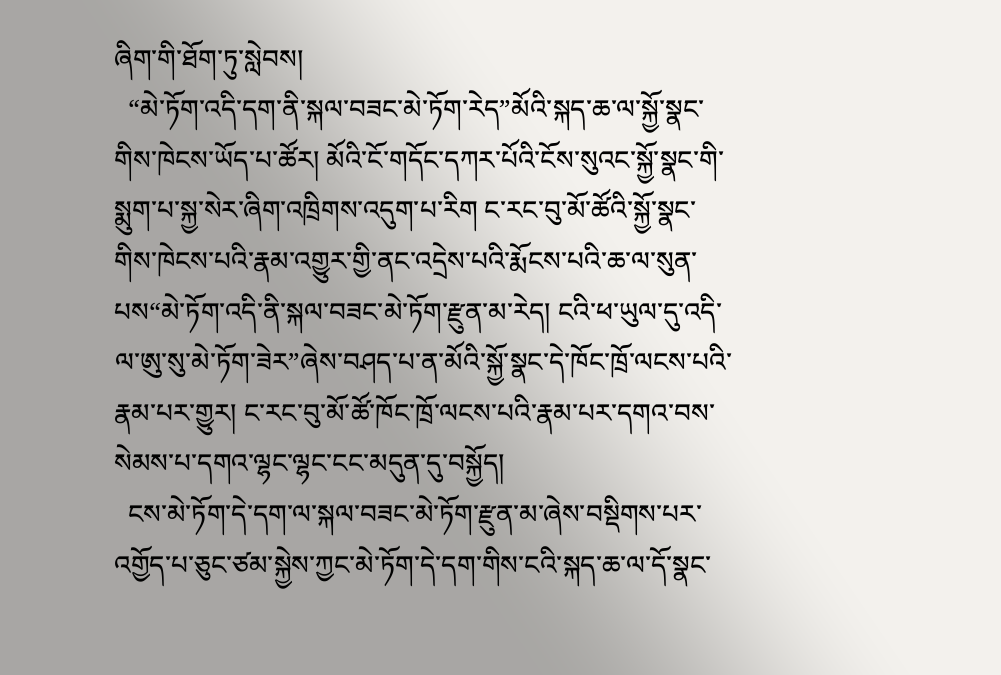ཞིག་གི་ཐོག་ཏུ་སླེབས།
  “མེ་ཏོག་འདི་དག་ནི་སྐལ་བཟང་མེ་ཏོག་རེད”མོའི་སྐད་ཆ་ལ་སྐྱོ་སྣང་གིས་ཁེངས་ཡོད་པ་ཚོར། མོའི་ངོ་གདོང་དཀར་པོའི་ངོས་སུའང་སྐྱོ་སྣང་གི་སྨུག་པ་སྐྱ་སེར་ཞིག་འཁྲིགས་འདུག་པ་རིག ང་རང་བུ་མོ་ཚོའི་སྐྱོ་སྣང་གིས་ཁེངས་པའི་རྣམ་འགྱུར་གྱི་ནང་འདྲེས་པའི་རྨོངས་པའི་ཆ་ལ་སུན་པས“མེ་ཏོག་འདི་ནི་སྐལ་བཟང་མེ་ཏོག་རྫུན་མ་རེད། ངའི་ཕ་ཡུལ་དུ་འདི་ལ་ཨུ་སུ་མེ་ཏོག་ཟེར”ཞེས་བཤད་པ་ན་མོའི་སྐྱོ་སྣང་དེ་ཁོང་ཁྲོ་ལངས་པའི་རྣམ་པར་གྱུར། ང་རང་བུ་མོ་ཚོ་ཁོང་ཁྲོ་ལངས་པའི་རྣམ་པར་དགའ་བས་སེམས་པ་དགའ་ལྷང་ལྷང་ངང་མདུན་དུ་བསྐྱོད།
  ངས་མེ་ཏོག་དེ་དག་ལ་སྐལ་བཟང་མེ་ཏོག་རྫུན་མ་ཞེས་བསྡིགས་པར་འགྱོད་པ་ཅུང་ཙམ་སྐྱེས་ཀྱང་མེ་ཏོག་དེ་དག་གིས་ངའི་སྐད་ཆ་ལ་དོ་སྣང་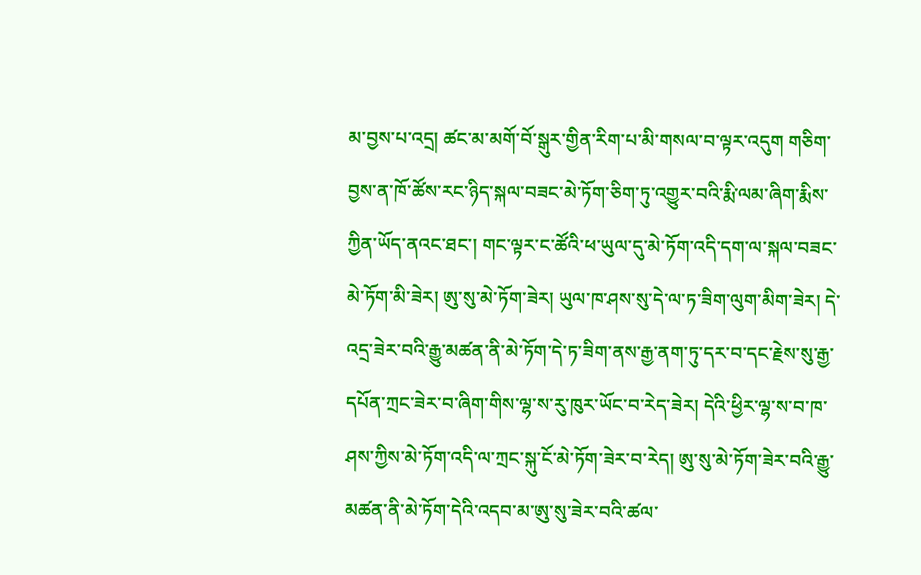མ་བྱས་པ་འདྲ། ཚང་མ་མགོ་བོ་སྒུར་གྱིན་རིག་པ་མི་གསལ་བ་ལྟར་འདུག གཅིག་བྱས་ན་ཁོ་ཚོས་རང་ཉིད་སྐལ་བཟང་མེ་ཏོག་ཅིག་ཏུ་འགྱུར་བའི་རྨི་ལམ་ཞིག་རྨིས་ཀྱིན་ཡོད་ནའང་ཐང་། གང་ལྟར་ང་ཚོའི་ཕ་ཡུལ་དུ་མེ་ཏོག་འདི་དག་ལ་སྐལ་བཟང་མེ་ཏོག་མི་ཟེར། ཨུ་སུ་མེ་ཏོག་ཟེར། ཡུལ་ཁ་ཤས་སུ་དེ་ལ་ཏ་ཟིག་ལུག་མིག་ཟེར། དེ་འདྲ་ཟེར་བའི་རྒྱུ་མཚན་ནི་མེ་ཏོག་དེ་ཏ་ཟིག་ནས་རྒྱ་ནག་ཏུ་དར་བ་དང་རྗེས་སུ་རྒྱ་དཔོན་ཀྲང་ཟེར་བ་ཞིག་གིས་ལྷ་ས་རུ་ཁུར་ཡོང་བ་རེད་ཟེར། དེའི་ཕྱིར་ལྷ་ས་བ་ཁ་ཤས་ཀྱིས་མེ་ཏོག་འདི་ལ་ཀྲང་སྐུ་ངོ་མེ་ཏོག་ཟེར་བ་རེད། ཨུ་སུ་མེ་ཏོག་ཟེར་བའི་རྒྱུ་མཚན་ནི་མེ་ཏོག་དེའི་འདབ་མ་ཨུ་སུ་ཟེར་བའི་ཚལ་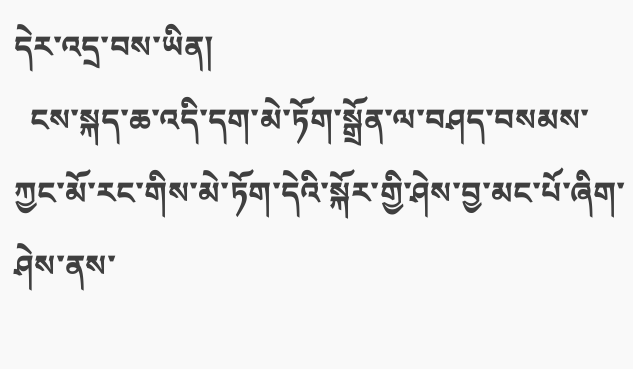དེར་འདྲ་བས་ཡིན།
  ངས་སྐད་ཆ་འདི་དག་མེ་ཏོག་སྒྲོན་ལ་བཤད་བསམས་ཀྱང་མོ་རང་གིས་མེ་ཏོག་དེའི་སྐོར་གྱི་ཤེས་བྱ་མང་པོ་ཞིག་ཤེས་ནས་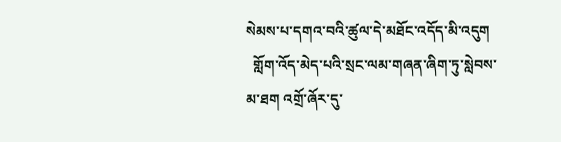སེམས་པ་དགའ་བའི་ཚུལ་དེ་མཐོང་འདོད་མི་འདུག
  གློག་འོད་མེད་པའི་སྲང་ལམ་གཞན་ཞིག་ཏུ་སླེབས་མ་ཐག འགྲོ་ཞོར་དུ་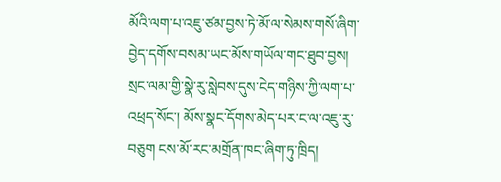མོའི་ལག་པ་འཇུ་ཙམ་བྱས་ཏེ་མོ་ལ་སེམས་གསོ་ཞིག་བྱེད་དགོས་བསམ་ཡང་མོས་གཡོལ་གང་ཐུབ་བྱས། སྲང་ལམ་གྱི་སྣེ་རུ་སླེབས་དུས་ངེད་གཉིས་ཀྱི་ལག་པ་འཕྲད་སོང་། མོས་སྣང་དོགས་མེད་པར་ང་ལ་འཇུ་རུ་བཅུག ངས་མོ་རང་མགྲོན་ཁང་ཞིག་ཏུ་ཁྲིད།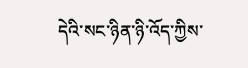དེའི་སང་ཉིན་ཉི་འོད་ཀྱིས་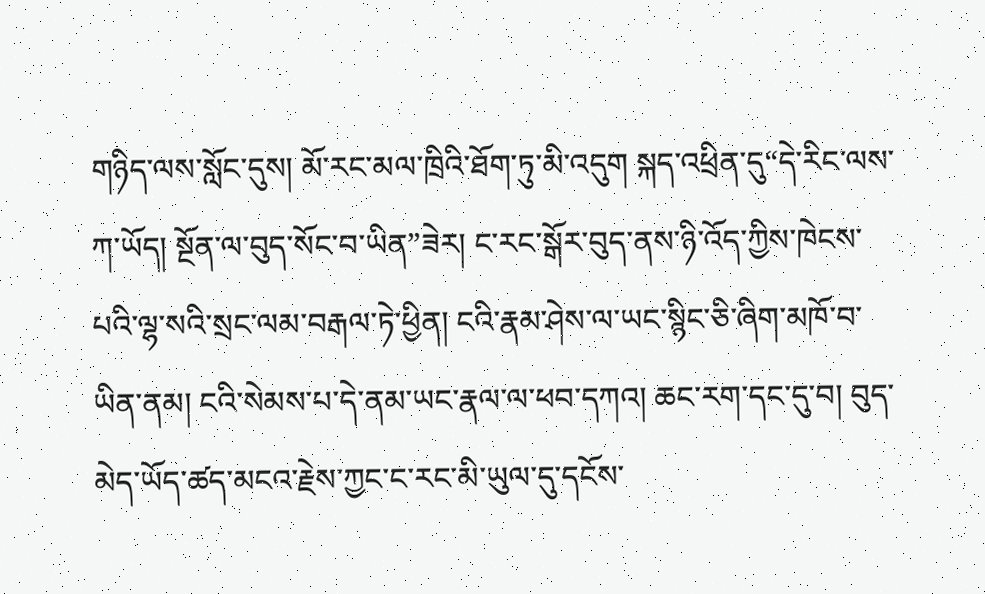གཉིད་ལས་སློང་དུས། མོ་རང་མལ་ཁྲིའི་ཐོག་ཏུ་མི་འདུག སྐད་འཕྲིན་དུ“དེ་རིང་ལས་ཀ་ཡོད། སྔོན་ལ་བུད་སོང་བ་ཡིན”ཟེར། ང་རང་སྒོར་བུད་ནས་ཉི་འོད་ཀྱིས་ཁེངས་པའི་ལྷ་སའི་སྲང་ལམ་བརྒལ་ཏེ་ཕྱིན། ངའི་རྣམ་ཤེས་ལ་ཡང་སྙིང་ཅི་ཞིག་མཁོ་བ་ཡིན་ནམ། ངའི་སེམས་པ་དེ་ནམ་ཡང་རྣལ་ལ་ཕབ་དཀའ། ཆང་རག་དང་དུ་བ། བུད་མེད་ཡོད་ཚད་མངའ་རྗེས་ཀྱང་ང་རང་མི་ཡུལ་དུ་དངོས་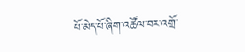པོ་མེད་པོ་ཞིག་འཚོལ་བར་འགྲོ་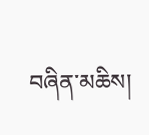བཞིན་མཆིས།